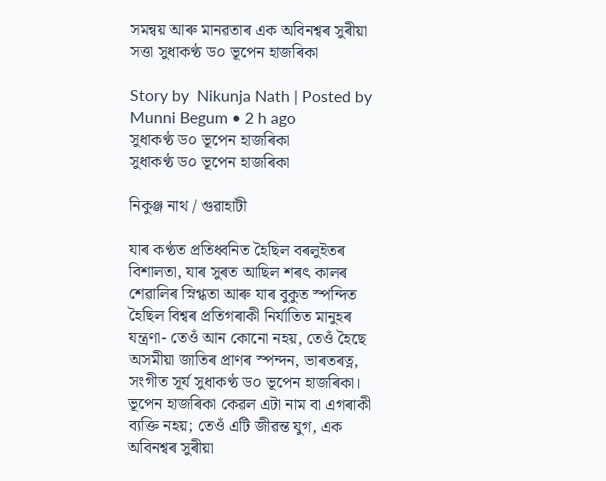সমন্বয় আৰু মানৱতাৰ এক অবিনশ্বৰ সুৰীয়া সত্তা সুধাকণ্ঠ ড০ ভূপেন হাজৰিকা

Story by  Nikunja Nath | Posted by  Munni Begum • 2 h ago
সুধাকণ্ঠ ড০ ভূপেন হাজৰিকা
সুধাকণ্ঠ ড০ ভূপেন হাজৰিকা

নিকুঞ্জ নাথ / গুৱাহাটী

যাৰ কণ্ঠত প্ৰতিধ্বনিত হৈছিল বৰলুইতৰ বিশালতা, যাৰ সুৰত আছিল শৰৎ কালৰ শেৱালিৰ স্নিগ্ধতা আৰু যাৰ বুকুত স্পন্দিত হৈছিল বিশ্বৰ প্ৰতিগৰাকী নিৰ্যাতিত মানুহৰ যন্ত্ৰণা- তেওঁ আন কোনো নহয়, তেওঁ হৈছে অসমীয়া জাতিৰ প্ৰাণৰ স্পন্দন, ভাৰতৰত্ন, সংগীত সূৰ্য সুধাকণ্ঠ ড০ ভূপেন হাজৰিকা। ভূপেন হাজৰিকা কেৱল এটা নাম বা এগৰাকী ব্যক্তি নহয়; তেওঁ এটি জীৱন্ত যুগ, এক অবিনশ্বৰ সুৰীয়া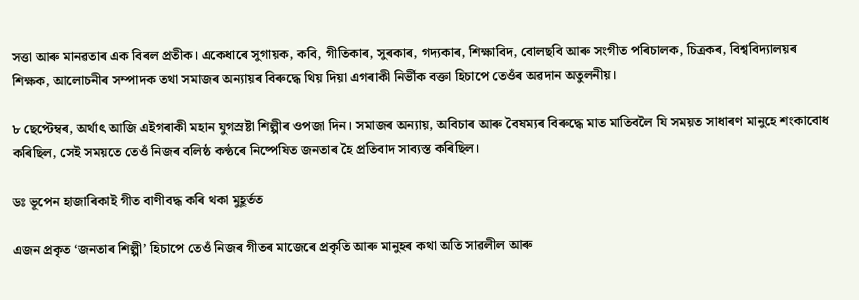সত্তা আৰু মানৱতাৰ এক বিৰল প্ৰতীক। একেধাৰে সুগায়ক, কবি, গীতিকাৰ, সুৰকাৰ, গদ্যকাৰ, শিক্ষাবিদ, বোলছবি আৰু সংগীত পৰিচালক, চিত্ৰকৰ, বিশ্ববিদ্যালয়ৰ শিক্ষক, আলোচনীৰ সম্পাদক তথা সমাজৰ অন্যায়ৰ বিৰুদ্ধে থিয় দিয়া এগৰাকী নিৰ্ভীক বক্তা হিচাপে তেওঁৰ অৱদান অতুলনীয়।

৮ ছেপ্টেম্বৰ, অৰ্থাৎ আজি এইগৰাকী মহান যুগস্ৰষ্টা শিল্পীৰ ওপজা দিন। সমাজৰ অন্যায়, অবিচাৰ আৰু বৈষম্যৰ বিৰুদ্ধে মাত মাতিবলৈ যি সময়ত সাধাৰণ মানুহে শংকাবোধ কৰিছিল, সেই সময়তে তেওঁ নিজৰ বলিষ্ঠ কণ্ঠৰে নিষ্পেষিত জনতাৰ হৈ প্ৰতিবাদ সাব্যস্ত কৰিছিল।

ডঃ ভূপেন হাজাৰিকাই গীত বাণীবদ্ধ কৰি থকা মুহূৰ্তত

এজন প্ৰকৃত ‘জনতাৰ শিল্পী’ হিচাপে তেওঁ নিজৰ গীতৰ মাজেৰে প্ৰকৃতি আৰু মানুহৰ কথা অতি সাৱলীল আৰু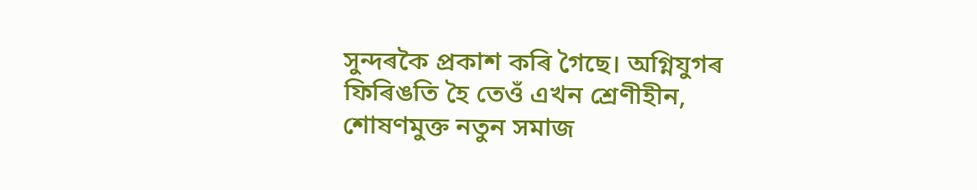সুন্দৰকৈ প্ৰকাশ কৰি গৈছে। অগ্নিযুগৰ ফিৰিঙতি হৈ তেওঁ এখন শ্ৰেণীহীন, শোষণমুক্ত নতুন সমাজ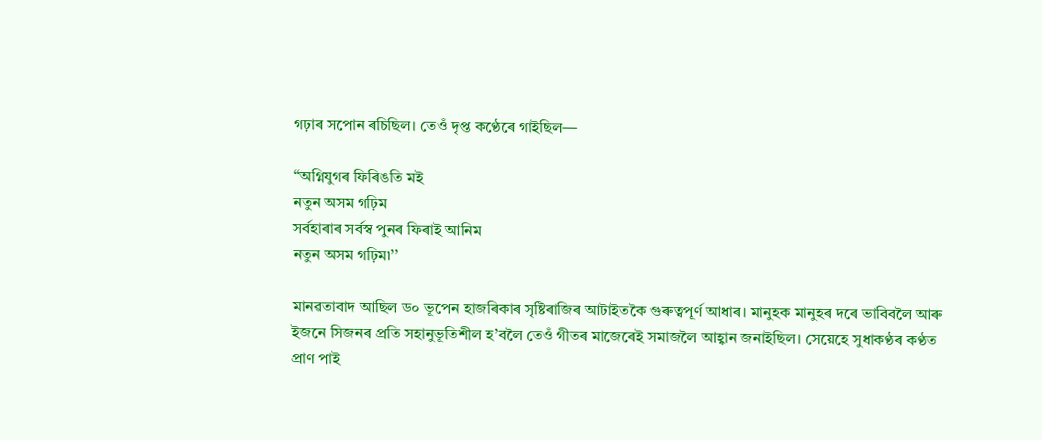গঢ়াৰ সপোন ৰচিছিল। তেওঁ দৃপ্ত কণ্ঠেৰে গাইছিল—

“অগ্নিযুগৰ ফিৰিঙতি মই
নতুন অসম গঢ়িম
সৰ্বহাৰাৰ সৰ্বস্ব পুনৰ ফিৰাই আনিম
নতুন অসম গঢ়িম৷’’

মানৱতাবাদ আছিল ড০ ভূপেন হাজৰিকাৰ সৃষ্টিৰাজিৰ আটাইতকৈ গুৰুত্বপূৰ্ণ আধাৰ। মানুহক মানুহৰ দৰে ভাবিবলৈ আৰু ইজনে সিজনৰ প্ৰতি সহানুভূতিশীল হ’বলৈ তেওঁ গীতৰ মাজেৰেই সমাজলৈ আহ্বান জনাইছিল। সেয়েহে সুধাকণ্ঠৰ কণ্ঠত প্ৰাণ পাই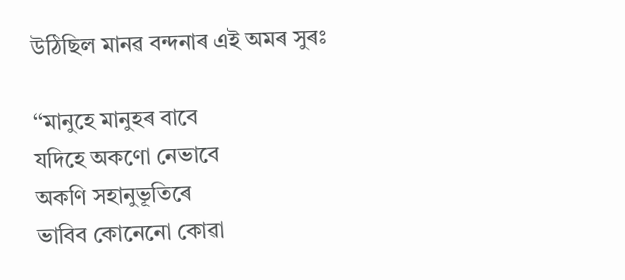উঠিছিল মানৱ বন্দনাৰ এই অমৰ সুৰঃ

‘‘মানুহে মানুহৰ বাবে
যদিহে অকণো নেভাবে
অকণি সহানুভূতিৰে
ভাবিব কোনেনো কোৱা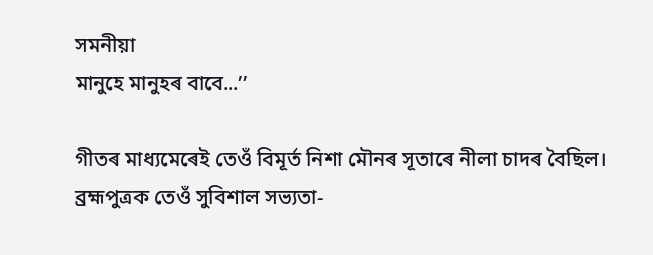সমনীয়া
মানুহে মানুহৰ বাবে...’’

গীতৰ মাধ্যমেৰেই তেওঁ বিমূৰ্ত নিশা মৌনৰ সূতাৰে নীলা চাদৰ বৈছিল। ব্ৰহ্মপুত্ৰক তেওঁ সুবিশাল সভ্যতা-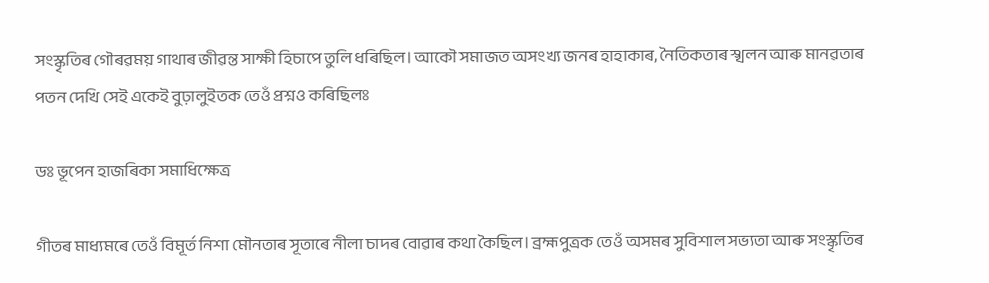সংস্কৃতিৰ গৌৰৱময় গাথাৰ জীৱন্ত সাক্ষী হিচাপে তুলি ধৰিছিল। আকৌ সমাজত অসংখ্য জনৰ হাহাকাৰ, নৈতিকতাৰ স্খলন আৰু মানৱতাৰ পতন দেখি সেই একেই বুঢ়ালুইতক তেওঁ প্ৰশ্নও কৰিছিলঃ

ডঃ ভূপেন হাজৰিকা সমাধিক্ষেত্ৰ

গীতৰ মাধ্যমৰে তেওঁ বিমূৰ্ত নিশা মৌনতাৰ সূতাৰে নীলা চাদৰ বোৱাৰ কথা কৈছিল। ব্ৰহ্মপুত্ৰক তেওঁ অসমৰ সুবিশাল সভ্যতা আৰু সংস্কৃতিৰ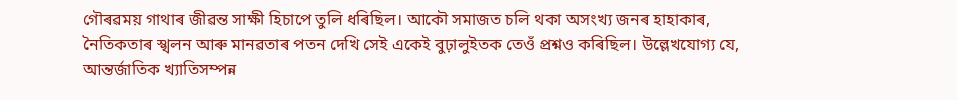গৌৰৱময় গাথাৰ জীৱন্ত সাক্ষী হিচাপে তুলি ধৰিছিল। আকৌ সমাজত চলি থকা অসংখ্য জনৰ হাহাকাৰ, নৈতিকতাৰ স্খলন আৰু মানৱতাৰ পতন দেখি সেই একেই বুঢ়ালুইতক তেওঁ প্ৰশ্নও কৰিছিল। উল্লেখযোগ্য যে, আন্তৰ্জাতিক খ্যাতিসম্পন্ন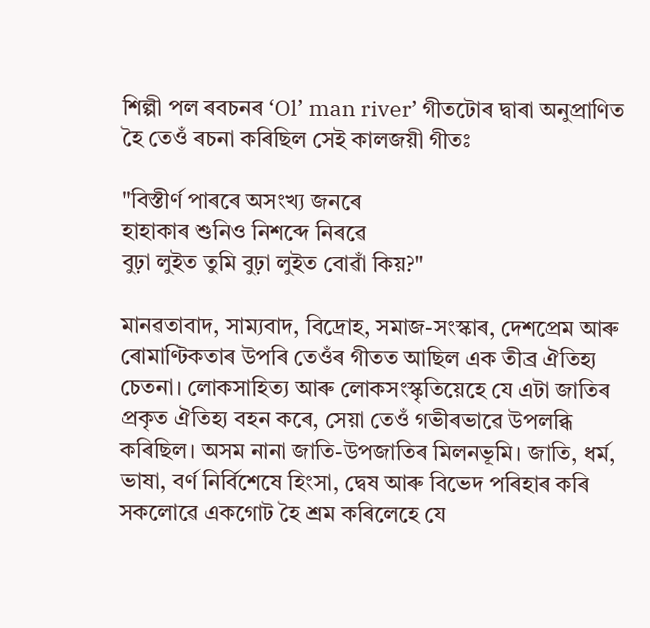শিল্পী পল ৰবচনৰ ‘Ol’ man river’ গীতটোৰ দ্বাৰা অনুপ্ৰাণিত হৈ তেওঁ ৰচনা কৰিছিল সেই কালজয়ী গীতঃ

"বিস্তীৰ্ণ পাৰৰে অসংখ্য জনৰে
হাহাকাৰ শুনিও নিশব্দে নিৰৱে
বুঢ়া লুইত তুমি বুঢ়া লুইত বোৱাঁ কিয়?"

মানৱতাবাদ, সাম্যবাদ, বিদ্ৰোহ, সমাজ-সংস্কাৰ, দেশপ্ৰেম আৰু ৰোমাণ্টিকতাৰ উপৰি তেওঁৰ গীতত আছিল এক তীব্ৰ ঐতিহ্য চেতনা। লোকসাহিত্য আৰু লোকসংস্কৃতিয়েহে যে এটা জাতিৰ প্ৰকৃত ঐতিহ্য বহন কৰে, সেয়া তেওঁ গভীৰভাৱে উপলব্ধি কৰিছিল। অসম নানা জাতি-উপজাতিৰ মিলনভূমি। জাতি, ধৰ্ম, ভাষা, বৰ্ণ নিৰ্বিশেষে হিংসা, দ্বেষ আৰু বিভেদ পৰিহাৰ কৰি সকলোৱে একগোট হৈ শ্ৰম কৰিলেহে যে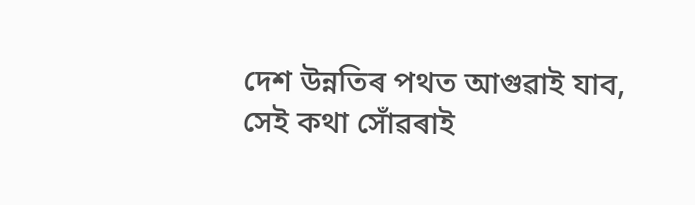দেশ উন্নতিৰ পথত আগুৱাই যাব, সেই কথা সোঁৱৰাই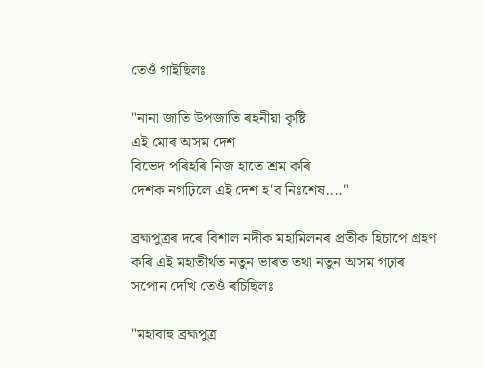তেওঁ গাইছিলঃ

"নানা জাতি উপজাতি ৰহনীয়া কৃষ্টি
এই মোৰ অসম দেশ
বিভেদ পৰিহৰি নিজ হাতে শ্ৰম কৰি
দেশক নগঢ়িলে এই দেশ হ'ব নিঃশেষ...."

ব্ৰহ্মপুত্ৰৰ দৰে বিশাল নদীক মহামিলনৰ প্ৰতীক হিচাপে গ্ৰহণ কৰি এই মহাতীৰ্থত নতুন ভাৰত তথা নতুন অসম গঢ়াৰ সপোন দেখি তেওঁ ৰচিছিলঃ

"মহাবাহু ব্ৰহ্মপুত্ৰ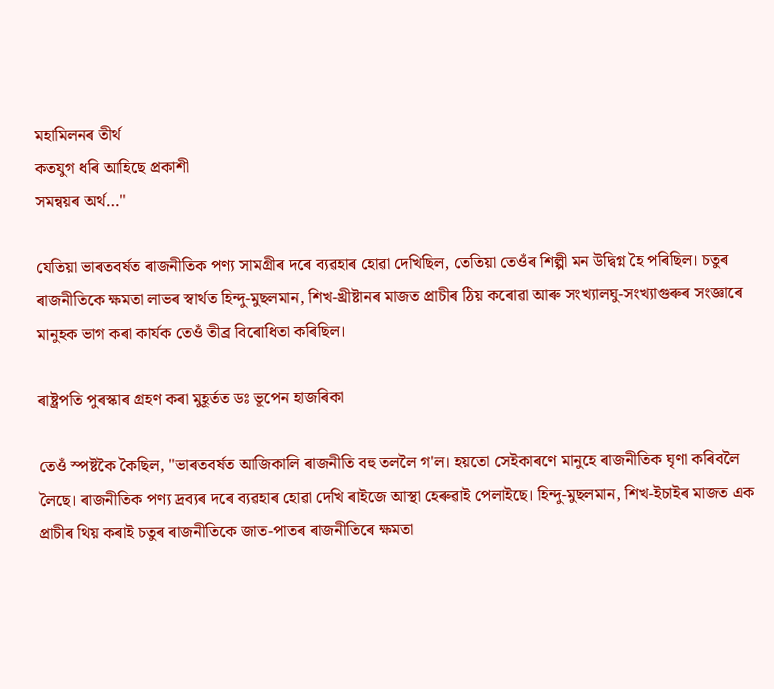মহামিলনৰ তীৰ্থ
কতযুগ ধৰি আহিছে প্ৰকাশী
সমন্বয়ৰ অৰ্থ…"

যেতিয়া ভাৰতবৰ্ষত ৰাজনীতিক পণ্য সামগ্ৰীৰ দৰে ব্যৱহাৰ হোৱা দেখিছিল, তেতিয়া তেওঁৰ শিল্পী মন উদ্বিগ্ন হৈ পৰিছিল। চতুৰ ৰাজনীতিকে ক্ষমতা লাভৰ স্বাৰ্থত হিন্দু-মুছলমান, শিখ-খ্ৰীষ্টানৰ মাজত প্ৰাচীৰ ঠিয় কৰোৱা আৰু সংখ্যালঘু-সংখ্যাগুৰুৰ সংজ্ঞাৰে মানুহক ভাগ কৰা কাৰ্যক তেওঁ তীব্ৰ বিৰোধিতা কৰিছিল।

ৰাষ্ট্ৰপতি পুৰস্কাৰ গ্ৰহণ কৰা মুহূৰ্তত ডঃ ভূপেন হাজৰিকা

তেওঁ স্পষ্টকৈ কৈছিল, "ভাৰতবৰ্ষত আজিকালি ৰাজনীতি বহু তললৈ গ'ল। হয়তো সেইকাৰণে মানুহে ৰাজনীতিক ঘৃণা কৰিবলৈ লৈছে। ৰাজনীতিক পণ্য দ্ৰব্যৰ দৰে ব্যৱহাৰ হোৱা দেখি ৰাইজে আস্থা হেৰুৱাই পেলাইছে। হিন্দু-মুছলমান, শিখ-ইচাইৰ মাজত এক প্ৰাচীৰ থিয় কৰাই চতুৰ ৰাজনীতিকে জাত-পাতৰ ৰাজনীতিৰে ক্ষমতা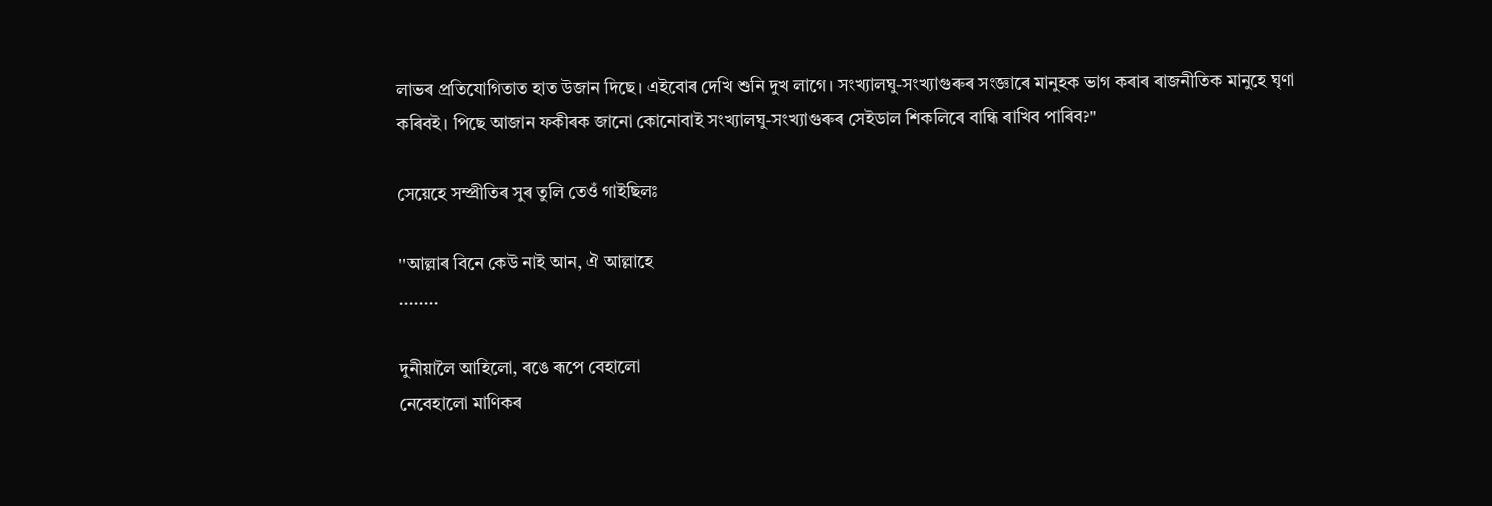লাভৰ প্ৰতিযোগিতাত হাত উজান দিছে। এইবোৰ দেখি শুনি দুখ লাগে। সংখ্যালঘু-সংখ্যাগুৰুৰ সংজ্ঞাৰে মানুহক ভাগ কৰাৰ ৰাজনীতিক মানুহে ঘৃণা কৰিবই। পিছে আজান ফকীৰক জানো কোনোবাই সংখ্যালঘু-সংখ্যাগুৰুৰ সেইডাল শিকলিৰে বান্ধি ৰাখিব পাৰিব?"

সেয়েহে সম্প্ৰীতিৰ সুৰ তুলি তেওঁ গাইছিলঃ

''আল্লাৰ বিনে কেউ নাই আন, ঐ আল্লাহে
........

দুনীয়ালৈ আহিলো, ৰঙে ৰূপে বেহালো
নেবেহালো মাণিকৰ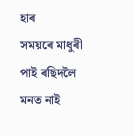হাৰ
সময়ৰে মাধুৰী পাই ৰছিদলৈ মনত নাই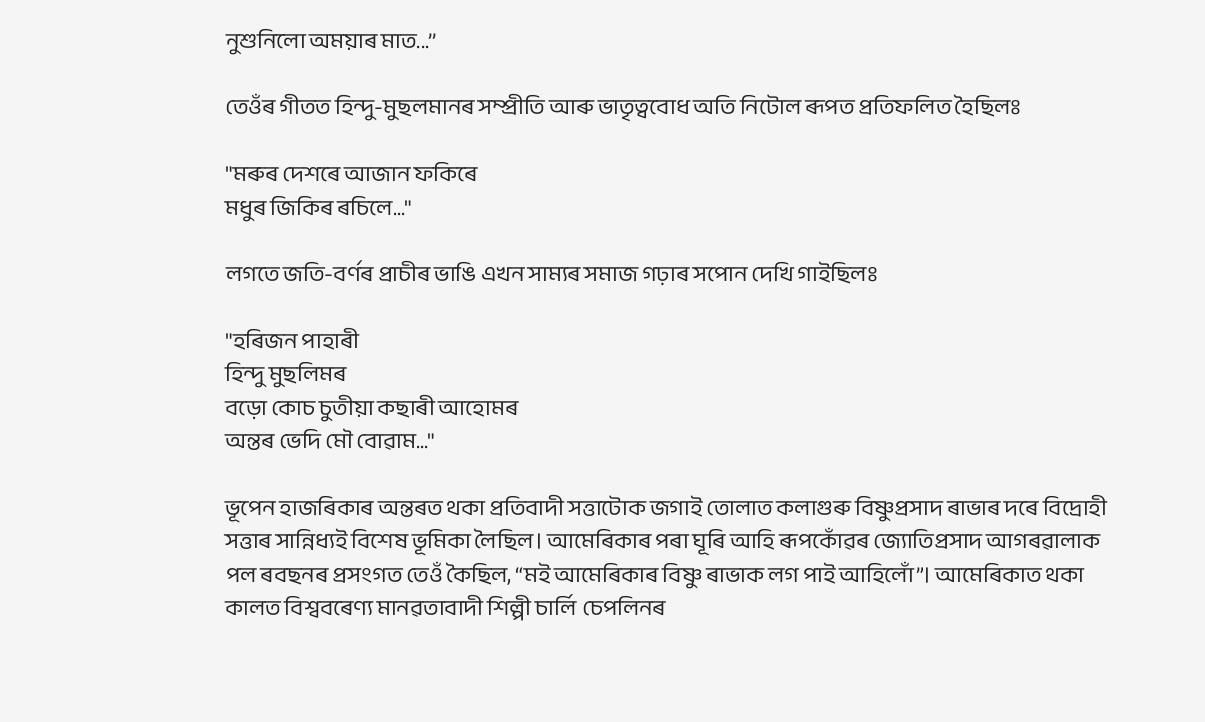নুশুনিলো অময়াৰ মাত...’’

তেওঁৰ গীতত হিন্দু-মুছলমানৰ সম্প্ৰীতি আৰু ভাতৃত্ববোধ অতি নিটোল ৰূপত প্ৰতিফলিত হৈছিলঃ

"মৰুৰ দেশৰে আজান ফকিৰে
মধুৰ জিকিৰ ৰচিলে..."

লগতে জতি-বৰ্ণৰ প্ৰাচীৰ ভাঙি এখন সাম্যৰ সমাজ গঢ়াৰ সপোন দেখি গাইছিলঃ

"হৰিজন পাহাৰী
হিন্দু মুছলিমৰ
বড়ো কোচ চুতীয়া কছাৰী আহোমৰ
অন্তৰ ভেদি মৌ বোৱাম..."

ভূপেন হাজৰিকাৰ অন্তৰত থকা প্ৰতিবাদী সত্তাটোক জগাই তোলাত কলাগুৰু বিষ্ণুপ্ৰসাদ ৰাভাৰ দৰে বিদ্ৰোহী সত্তাৰ সান্নিধ্যই বিশেষ ভূমিকা লৈছিল। আমেৰিকাৰ পৰা ঘূৰি আহি ৰূপকোঁৱৰ জ্যোতিপ্ৰসাদ আগৰৱালাক পল ৰবছনৰ প্ৰসংগত তেওঁ কৈছিল, “মই আমেৰিকাৰ বিষ্ণু ৰাভাক লগ পাই আহিলোঁ”। আমেৰিকাত থকা কালত বিশ্ববৰেণ্য মানৱতাবাদী শিল্পী চাৰ্লি চেপলিনৰ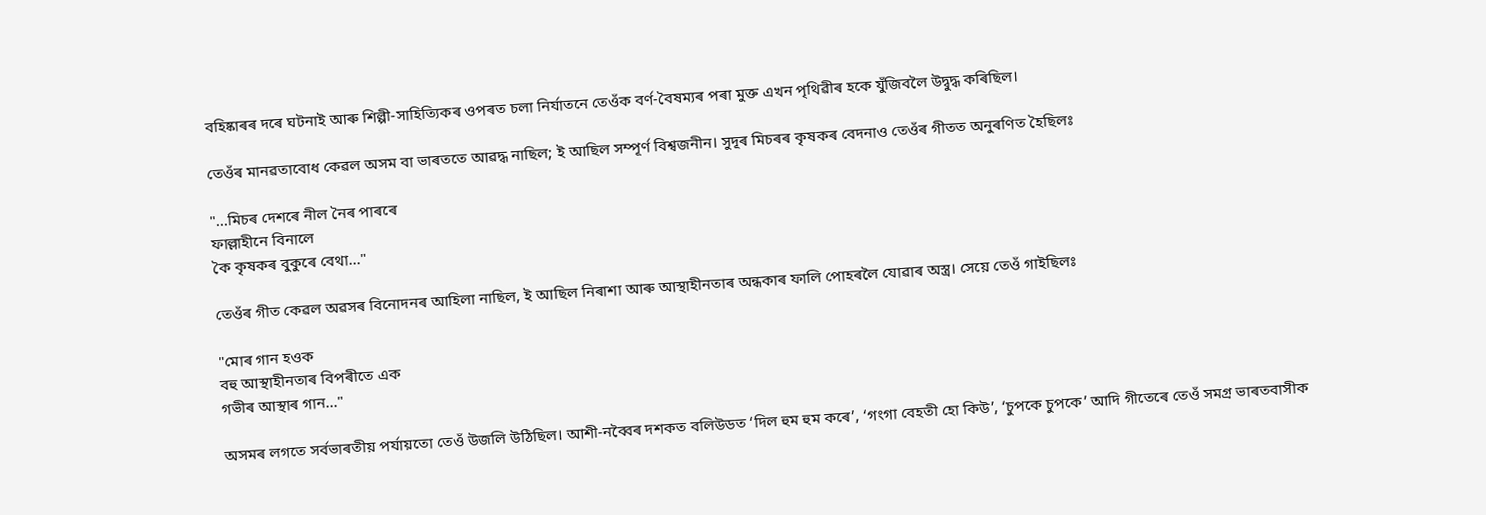বহিষ্কাৰৰ দৰে ঘটনাই আৰু শিল্পী-সাহিত্যিকৰ ওপৰত চলা নিৰ্যাতনে তেওঁক বৰ্ণ-বৈষম্যৰ পৰা মুক্ত এখন পৃথিৱীৰ হকে যুঁজিবলৈ উদ্বুদ্ধ কৰিছিল।

তেওঁৰ মানৱতাবোধ কেৱল অসম বা ভাৰততে আৱদ্ধ নাছিল; ই আছিল সম্পূৰ্ণ বিশ্বজনীন। সুদূৰ মিচৰৰ কৃষকৰ বেদনাও তেওঁৰ গীতত অনুৰণিত হৈছিলঃ

"...মিচৰ দেশৰে নীল নৈৰ পাৰৰে
ফাল্লাহীনে বিনালে
কৈ কৃষকৰ বুকুৰে বেথা..."

তেওঁৰ গীত কেৱল অৱসৰ বিনোদনৰ আহিলা নাছিল, ই আছিল নিৰাশা আৰু আস্থাহীনতাৰ অন্ধকাৰ ফালি পোহৰলৈ যোৱাৰ অস্ত্ৰ। সেয়ে তেওঁ গাইছিলঃ

"মোৰ গান হওক
বহু আস্থাহীনতাৰ বিপৰীতে এক
গভীৰ আস্থাৰ গান..."

অসমৰ লগতে সৰ্বভাৰতীয় পৰ্যায়তো তেওঁ উজলি উঠিছিল। আশী-নব্বৈৰ দশকত বলিউডত ‘দিল হুম হুম কৰে’, ‘গংগা বেহতী হো কিউ’, ‘চুপকে চুপকে’ আদি গীতেৰে তেওঁ সমগ্ৰ ভাৰতবাসীক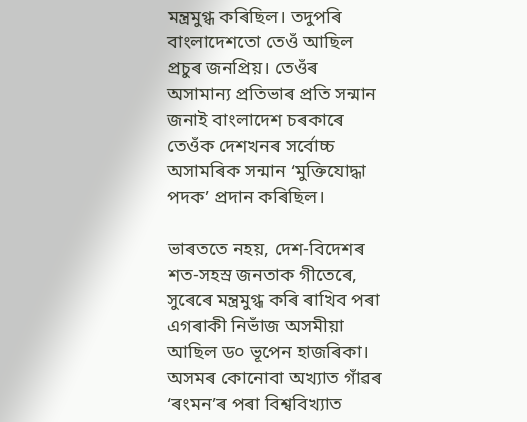মন্ত্ৰমুগ্ধ কৰিছিল। তদুপৰি বাংলাদেশতো তেওঁ আছিল প্ৰচুৰ জনপ্ৰিয়। তেওঁৰ অসামান্য প্ৰতিভাৰ প্ৰতি সন্মান জনাই বাংলাদেশ চৰকাৰে তেওঁক দেশখনৰ সৰ্বোচ্চ অসামৰিক সন্মান ‘মুক্তিযোদ্ধা পদক’ প্ৰদান কৰিছিল।

ভাৰততে নহয়, দেশ-বিদেশৰ শত-সহস্ৰ জনতাক গীতেৰে, সুৰেৰে মন্ত্ৰমুগ্ধ কৰি ৰাখিব পৰা এগৰাকী নিভাঁজ অসমীয়া আছিল ড০ ভূপেন হাজৰিকা। অসমৰ কোনোবা অখ্যাত গাঁৱৰ ‘ৰংমন’ৰ পৰা বিশ্ববিখ্যাত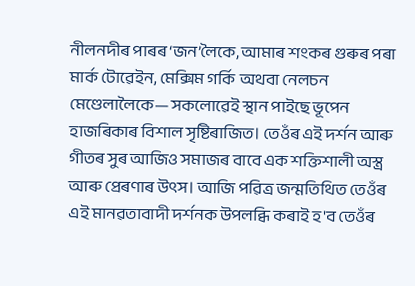নীলনদীৰ পাৰৰ ‘জন’লৈকে, আমাৰ শংকৰ গুৰুৰ পৰা মাৰ্ক টোৱেইন, মেক্সিম গৰ্কি অথবা নেলচন মেণ্ডেলালৈকে— সকলোৱেই স্থান পাইছে ভূপেন হাজৰিকাৰ বিশাল সৃষ্টিৰাজিত। তেওঁৰ এই দৰ্শন আৰু গীতৰ সুৰ আজিও সমাজৰ বাবে এক শক্তিশালী অস্ত্ৰ আৰু প্ৰেৰণাৰ উৎস। আজি পৱিত্ৰ জন্মতিথিত তেওঁৰ এই মানৱতাবাদী দৰ্শনক উপলব্ধি কৰাই হ'ব তেওঁৰ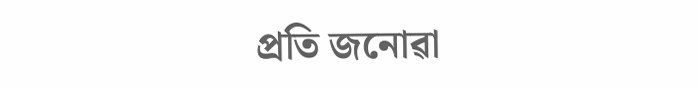প্ৰতি জনোৱা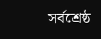সৰ্বশ্ৰেষ্ঠ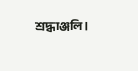শ্ৰদ্ধাঞ্জলি।